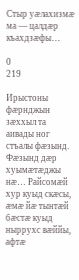Стыр уæлахизмæ ма — цалдæр къахдзæфы…

0
219

Ирыстоны фæрнджын зæххыл та аивады ног стъалы фæзынд. Фæзынд дæр хуымæтæджы нæ… Райсомæй хур куыд скæсы, æмæ йæ тынтæй бæстæ куыд ныррухс вæййы, афтæ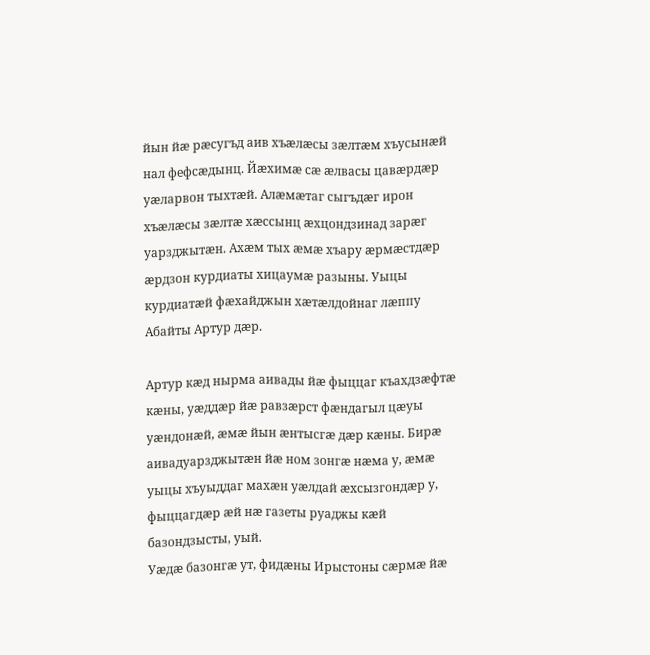йын йæ рæсугъд аив хъæлæсы зæлтæм хъусынæй нал фефсæдынц. Йæхимæ сæ æлвасы цавæрдæр уæларвон тыхтæй. Алæмæтаг сыгъдæг ирон хъæлæсы зæлтæ хæссынц æхцондзинад зарæг уарзджытæн. Ахæм тых æмæ хъару æрмæстдæр æрдзон курдиаты хицаумæ разыны. Уыцы курдиатæй фæхайджын хæтæлдойнаг лæппу Абайты Артур дæр.

Артур кæд нырма аивады йæ фыццаг къахдзæфтæ кæны, уæддæр йæ равзæрст фæндагыл цæуы уæндонæй, æмæ йын æнтысгæ дæр кæны. Бирæ аивадуарзджытæн йæ ном зонгæ нæма у, æмæ уыцы хъуыддаг махæн уæлдай æхсызгондæр у, фыццагдæр æй нæ газеты руаджы кæй базондзысты, уый.
Уæдæ базонгæ ут, фидæны Ирыстоны сæрмæ йæ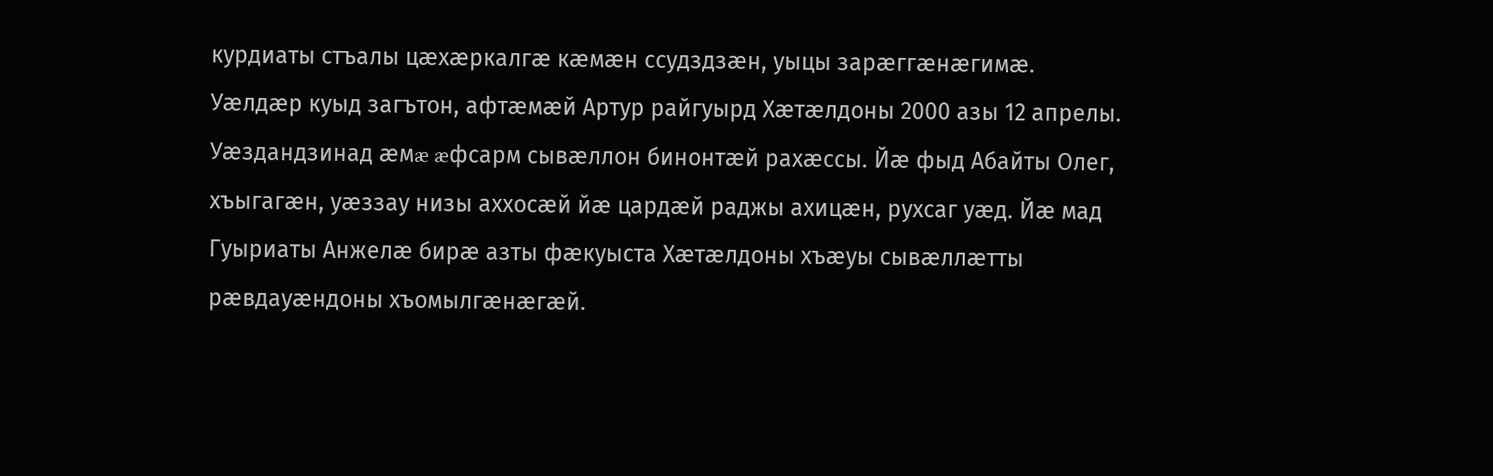курдиаты стъалы цæхæркалгæ кæмæн ссудздзæн, уыцы зарæггæнæгимæ.
Уæлдæр куыд загътон, афтæмæй Артур райгуырд Хæтæлдоны 2000 азы 12 апрелы. Уæздандзинад æмæ æфсарм сывæллон бинонтæй рахæссы. Йæ фыд Абайты Олег, хъыгагæн, уæззау низы аххосæй йæ цардæй раджы ахицæн, рухсаг уæд. Йæ мад Гуыриаты Анжелæ бирæ азты фæкуыста Хæтæлдоны хъæуы сывæллæтты рæвдауæндоны хъомылгæнæгæй.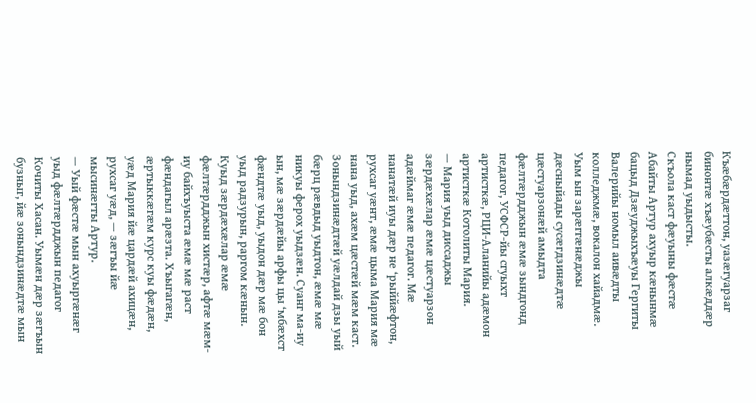Къæбæрдæттон, уазæгуарзаг бинонтæ хъæубæсты алкæддæр нымад уыдысты.
Скъола каст фæуыны фæстæ Абайты Артур ахуыр кæнынмæ бацыд Дзæуджыхъæуы Гергиты Валерийы номыл аивæдты колледжмæ, вокалон хайадмæ. Уым ын зарæггæнæджы дæсныйады сусæгдзинæдтæ цæстуарзонæй амыдта фæлтæрдджын æмæ зындгонд педагог, УСФСР-йы сгуыхт артисткæ, РЦИ-Аланийы адæмон артисткæ Котолиты Мария.
— Мария уыд диссаджы зæрдæхæлар æмæ цæстуарзон адæймаг æмæ педагог. Мæ нанатæй иуы дæр не ‘рыййæфтон, рухсаг уæнт, æмæ цыма Мария мæ нана уыд, ахæм цæстæй мæм каст. Зонындзинæдтæй уæлдай дзы уый бæрц рæвдыд уыдтон, æмæ мæ никуы ферох уыдзæн. Суанг ма-иу ын, мæ зæрдæйы арфы цы ‘мбæхст фæндтæ уыд, уыдон дæр мæ бон уыд радзурын, раргом кæнын. Куыд зæрдæхæлар æмæ фæлтæрдджын хистæр, афтæ мæм-иу байхъуыста æмæ мæ раст фæндагыл арæзта. Хъыгагæн, æртыккæгæм курс куы фæдæн, уæд Мария йæ цардæй ахицæн, рухсаг уæд, — зæгъы йæ мысинæгты Артур.
— Уый фæстæ мын ахуыргæнæг уыд фæлтæрдджын педагог Кочиты Хасан. Уымæн дæр зæгъын бузныг, йæ зонындзинæдтæ мын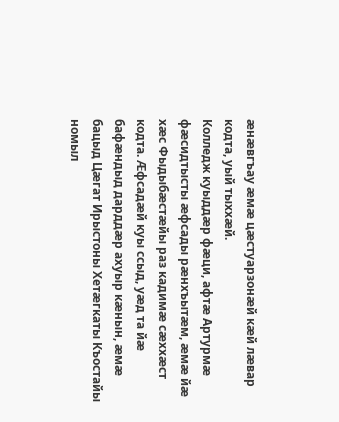æнæвгъау æмæ цæстуарзонæй кæй лæвар кодта, уый тыххæй.
Колледж куыддæр фæци, афтæ Артурмæ фæсидтысты æфсады рæнхъытæм, æмæ йæ хæс Фыдыбæстæйы раз кадимæ сæххæст кодта. Æфсадæй куы ссыд, уæд та йæ бафæндыд дарддæр ахуыр кæнын, æмæ бацыд Цæгат Ирыстоны Хетæгкаты Къостайы номыл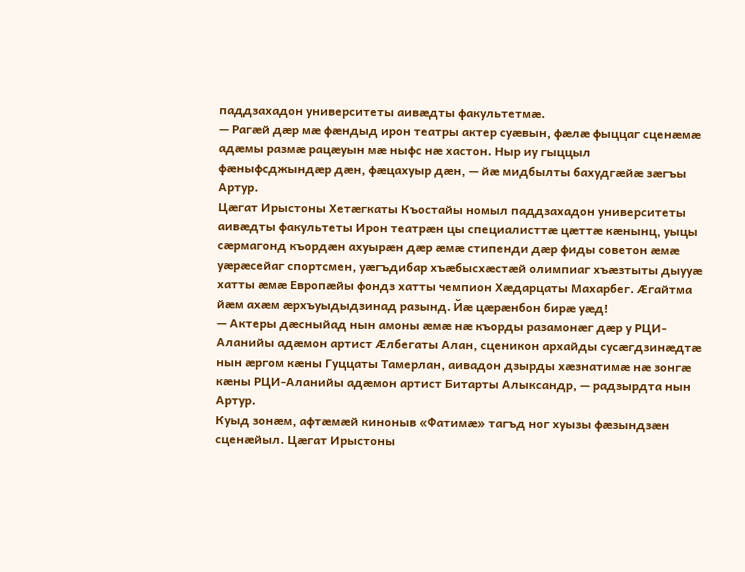паддзахадон университеты аивæдты факультетмæ.
— Рагæй дæр мæ фæндыд ирон театры актер суæвын, фæлæ фыццаг сценæмæ адæмы размæ рацæуын мæ ныфс нæ хастон. Ныр иу гыццыл фæныфсджындæр дæн, фæцахуыр дæн, — йæ мидбылты бахудгæйæ зæгъы Артур.
Цæгат Ирыстоны Хетæгкаты Къостайы номыл паддзахадон университеты аивæдты факультеты Ирон театрæн цы специалисттæ цæттæ кæнынц, уыцы сæрмагонд къордæн ахуырæн дæр æмæ стипенди дæр фиды советон æмæ уæрæсейаг спортсмен, уæгъдибар хъæбысхæстæй олимпиаг хъæзтыты дыууæ хатты æмæ Европæйы фондз хатты чемпион Хæдарцаты Махарбег. Æгайтма йæм ахæм æрхъуыдыдзинад разынд. Йæ цæрæнбон бирæ уæд!
— Актеры дæсныйад нын амоны æмæ нæ къорды разамонæг дæр у РЦИ-Аланийы адæмон артист Æлбегаты Алан, сценикон архайды сусæгдзинæдтæ нын æргом кæны Гуццаты Тамерлан, аивадон дзырды хæзнатимæ нæ зонгæ кæны РЦИ-Аланийы адæмон артист Битарты Алыксандр, — радзырдта нын Артур.
Куыд зонæм, афтæмæй киноныв «Фатимæ» тагъд ног хуызы фæзындзæн сценæйыл. Цæгат Ирыстоны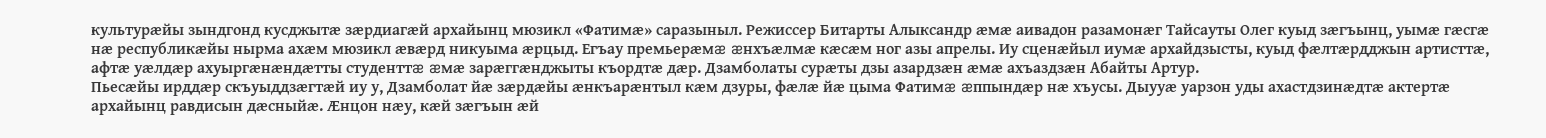культурæйы зындгонд кусджытæ зæрдиагæй архайынц мюзикл «Фатимæ» саразыныл. Режиссер Битарты Алыксандр æмæ аивадон разамонæг Тайсауты Олег куыд зæгъынц, уымæ гæсгæ нæ республикæйы нырма ахæм мюзикл æвæрд никуыма æрцыд. Егъау премьерæмæ æнхъæлмæ кæсæм ног азы апрелы. Иу сценæйыл иумæ архайдзысты, куыд фæлтæрдджын артисттæ, афтæ уæлдæр ахуыргæнæндæтты студенттæ æмæ зарæггæнджыты къордтæ дæр. Дзамболаты сурæты дзы азардзæн æмæ ахъаздзæн Абайты Артур.
Пьесæйы ирддæр скъуыддзæгтæй иу у, Дзамболат йæ зæрдæйы æнкъарæнтыл кæм дзуры, фæлæ йæ цыма Фатимæ æппындæр нæ хъусы. Дыууæ уарзон уды ахастдзинæдтæ актертæ архайынц равдисын дæсныйæ. Æнцон нæу, кæй зæгъын æй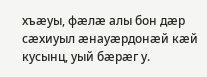хъæуы, фæлæ алы бон дæр сæхиуыл æнауæрдонæй кæй кусынц, уый бæрæг у.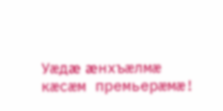Уæдæ æнхъæлмæ кæсæм премьерæмæ!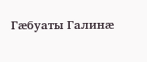Гæбуаты Галинæ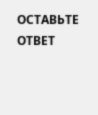ОСТАВЬТЕ ОТВЕТ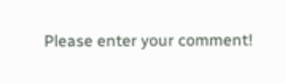Please enter your comment!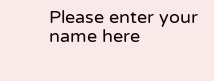Please enter your name here